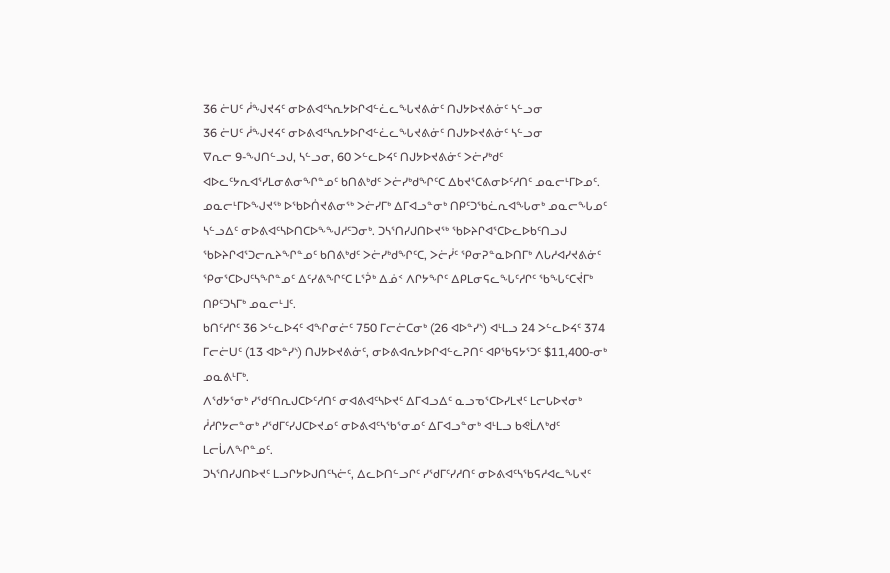36 ᓖᑌᑦ ᓲᖑᔪᔦᑦ ᓂᐅᕕᐊᑦᓴᕆᔭᐅᒋᐊᓪᓛᓚᖓᔪᕕᓃᑦ ᑎᒍᔭᐅᔪᕕᓃᑦ ᓴᓪᓗᓂ
36 ᓖᑌᑦ ᓲᖑᔪᔦᑦ ᓂᐅᕕᐊᑦᓴᕆᔭᐅᒋᐊᓪᓛᓚᖓᔪᕕᓃᑦ ᑎᒍᔭᐅᔪᕕᓃᑦ ᓴᓪᓗᓂ
ᐁᕆᓕ 9-ᖑᑎᓪᓗᒍ, ᓴᓪᓗᓂ, 60 ᐳᓪᓚᐅᔦᑦ ᑎᒍᔭᐅᔪᕕᓃᑦ ᐳᓖᓯᒃᑯᑦ ᐊᐅᓚᑦᔭᕆᐊᕐᓯᒪᓂᕕᓂᖏᓐᓄᑦ ᑲᑎᕕᒃᑯᑦ ᐳᓖᓯᒃᑯᖏᑦᑕ ᐃᑲᔪᕐᑕᕕᓂᐅᑦᓱᑎᑦ ᓄᓇᓕᒻᒥᐅᓄᑦ.
ᓄᓇᓕᒻᒥᐅᖑᔪᖅ ᐅᖃᐅᑏᔪᕕᓂᖅ ᐳᓖᓯᒥᒃ ᐃᒥᐊᓗᓐᓂᒃ ᑎᑭᑦᑐᖃᓛᕆᐊᖓᓂᒃ ᓄᓇᓕᖓᓄᑦ ᓴᓪᓗᐃᑦ ᓂᐅᕕᐊᑦᓴᐅᑎᑕᐅᖕᖑᓱᑦᑐᓂᒃ. ᑐᓴᕐᑎᓯᒍᑎᐅᔪᖅ ᖃᐅᔨᒋᐊᕐᑕᐅᓚᐅᑲᑦᑎᓗᒍ ᖃᐅᔨᒋᐊᕐᑐᓕᕆᔨᖏᓐᓄᑦ ᑲᑎᕕᒃᑯᑦ ᐳᓖᓯᒃᑯᖏᑦᑕ, ᐳᓖᓰᑦ ᕿᓂᕈᓐᓇᐅᑎᒥᒃ ᐱᒐᓱᐊᓯᔪᕕᓃᑦ ᕿᓂᕐᑕᐅᒍᑦᓴᖏᓐᓄᑦ ᐃᑦᓯᕕᖏᑦᑕ ᒪᕐᕉᒃ ᐃᓅᑉ ᐱᒋᔭᖏᑦ ᐃᑭᒪᓂᕋᓚᖓᑦᓱᒋᑦ ᖃᖓᑦᑕᔫᒥᒃ ᑎᑭᑦᑐᓴᒥᒃ ᓄᓇᓕᒻᒧᑦ.
ᑲᑎᑦᓱᒋᑦ 36 ᐳᓪᓚᐅᔦᑦ ᐊᖏᓂᓖᑦ 750 ᒥᓕᓖᑕᓂᒃ (26 ᐊᐅᓐᓯᔅ) ᐊᒻᒪᓗ 24 ᐳᓪᓚᐅᔦᑦ 374 ᒥᓕᓖᑌᑦ (13 ᐊᐅᓐᓯᔅ) ᑎᒍᔭᐅᔪᕕᓃᑦ, ᓂᐅᕕᐊᕆᔭᐅᒋᐊᓪᓚᕈᑎᑦ ᐊᑭᖃᕋᔭᕐᑐᑦ $11,400-ᓂᒃ ᓄᓇᕕᒻᒥᒃ.
ᐱᖁᔭᕐᓂᒃ ᓯᖁᑦᑎᕆᒍᑕᐅᑦᓱᑎᑦ ᓂᐊᕕᐊᑦᓴᐅᔪᑦ ᐃᒥᐊᓗᐃᑦ ᓇᓗᓀᕐᑕᐅᓯᒪᔪᑦ ᒪᓕᒐᐅᔪᓂᒃ ᓲᓱᒋᔭᓕᓐᓂᒃ ᓯᖁᒥᑦᓯᒍᑕᐅᔪᓄᑦ ᓂᐅᕕᐊᑦᓴᖃᕐᓂᓄᑦ ᐃᒥᐊᓗᓐᓂᒃ ᐊᒻᒪᓗ ᑲᕙᒫᐱᒃᑯᑦ ᒪᓕᒑᐱᖏᓐᓄᑦ.
ᑐᓴᕐᑎᓯᒍᑎᐅᔪᑦ ᒪᓗᒋᔭᐅᒍᑎᑦᓴᓖᑦ, ᐃᓚᐅᑎᓪᓗᒋᑦ ᓯᖁᒥᑦᓯᓱᑎᑦ ᓂᐅᕕᐊᑦᓴᖃᕋᓱᐊᓚᖓᔪᑦ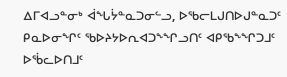ᐃᒥᐊᓗᓐᓂᒃ ᐋᖓᔮᓐᓇᑐᓂᓪᓗ, ᐅᖃᓕᒪᒍᑎᐅᒍᓐᓇᑐᑦ ᑭᓇᐅᓂᖏᑦ ᖃᐅᔨᔭᐅᕆᐊᑐᖕᖏᓗᑎᑦ ᐊᑭᖃᖕᖏᑐᒧᑦ ᐅᖄᓚᐅᑎᒧᑦ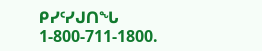ᑭᓯᑦᓯᒍᑎᖓ 1-800-711-1800.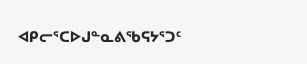ᐊᑭᓕᕐᑕᐅᒍᓐᓇᕕᖃᕋᔭᕐᑐᑦ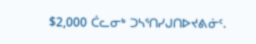$2,000 ᑖᓚᓂᒃ ᑐᓴᕐᑎᓯᒍᑎᐅᔪᕕᓃᑦ.